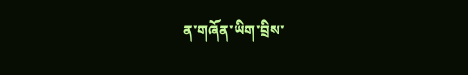ན་གཞོན་ཡིག་བྲིས་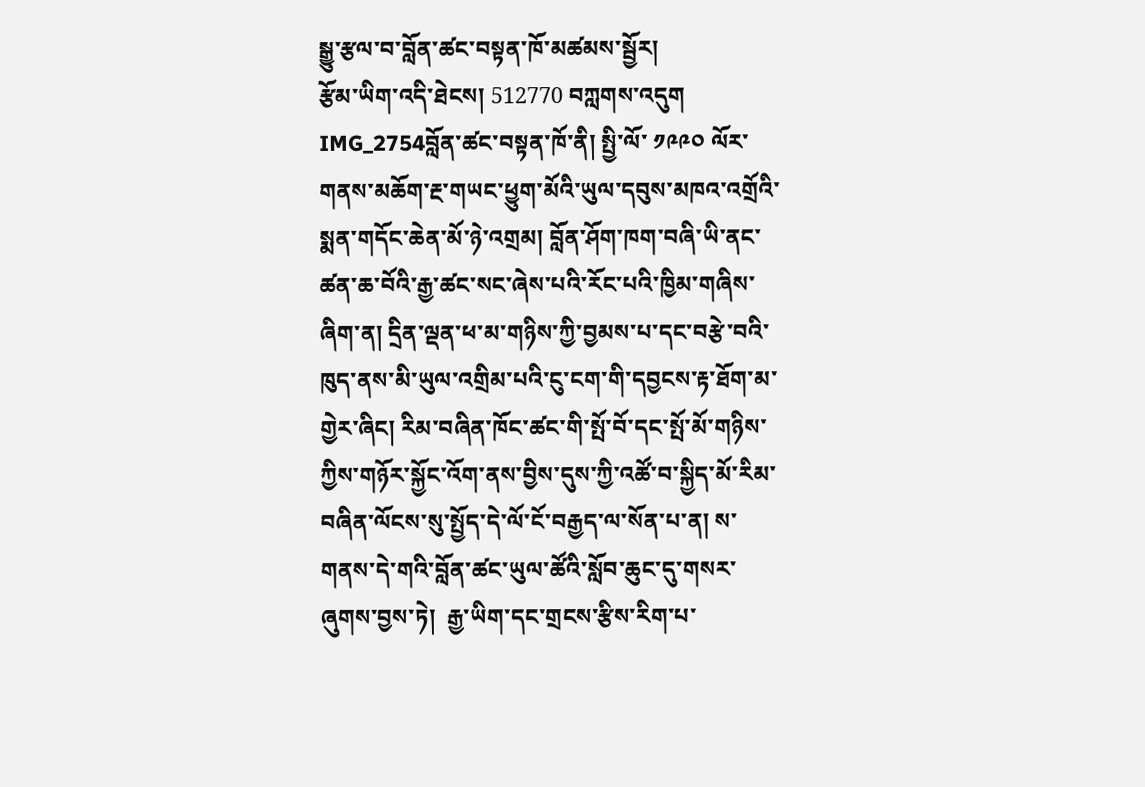སྒྱུ་རྩལ་བ་བློན་ཚང་བསྟན་ཁོ་མཚམས་སྦྱོར།
རྩོམ་ཡིག་འདི་ཐེངས། 512770 བཀླགས་འདུག
IMG_2754བློན་ཚང་བསྟན་ཁོ་ནི། སྤྱི་ལོ་ ༡༩༩༠ ལོར་གནས་མཆོག་རྔ་གཡང་ཕྱུག་མོའི་ཡུལ་དབུས་མཁའ་འགྲོའི་སྨན་གདོང་ཆེན་མོ་ཉེ་འགྲམ། བློན་ཤོག་ཁག་བཞི་ཡི་ནང་ཚན་ཆ་བོའི་རྒྱ་ཚང་སང་ཞེས་པའི་རོང་པའི་ཁྱིམ་གཞིས་ཞིག་ན། དྲིན་ལྡན་ཕ་མ་གཉིས་ཀྱི་བྱམས་པ་དང་བརྩེ་བའི་ཁུད་ནས་མི་ཡུལ་འགྲིམ་པའི་ངུ་ངག་གི་དབྱངས་རྟ་ཐོག་མ་གྱེར་ཞིང། རིམ་བཞིན་ཁོང་ཚང་གི་སྤོ་བོ་དང་སྤོ་མོ་གཉིས་ཀྱིས་གཉོར་སྐྱོང་འོག་ནས་བྱིས་དུས་ཀྱི་འཚོ་བ་སྐྱིད་མོ་རིམ་བཞིན་ལོངས་སུ་སྤྱོད་དེ་ལོ་ངོ་བརྒྱད་ལ་སོན་པ་ན། ས་གནས་དེ་གའི་བློན་ཚང་ཡུལ་ཚོའི་སློབ་ཆུང་དུ་གསར་ཞུགས་བྱས་ཏེ།  རྒྱ་ཡིག་དང་གྲངས་རྩིས་རིག་པ་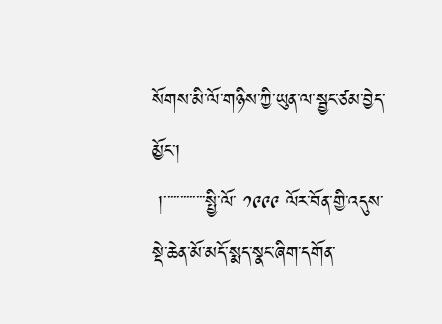སོགས་མི་ལོ་གཉིས་ཀྱི་ཡུན་ལ་སྦྱང་ཙམ་བྱེད་མྱོང་།
 །་་་་་་་་་་་་་སྤྱི་ལོ་ ༡༩༩༩ ལོར་བོན་གྱི་འདུས་སྡེ་ཆེན་མོ་མདོ་སྨད་སྣང་ཞིག་དགོན་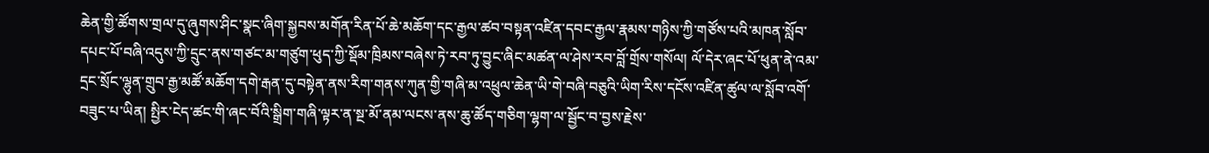ཆེན་གྱི་ཚོགས་གྲལ་དུ་ཞུགས་ཤིང་སྣང་ཞིག་སྐྱབས་མགོན་རིན་པོ་ཆེ་མཆོག་དང་རྒྱལ་ཚབ་བསྟན་འཛིན་དབང་རྒྱལ་རྣམས་གཉིས་ཀྱི་གཙོས་པའི་མཁན་སློབ་དཔང་པོ་བཞི་འདུས་ཀྱི་དྲུང་ནས་གཙང་མ་གཙུག་ཕུད་ཀྱི་སྡོམ་ཁྲིམས་བཞེས་ཏེ་རབ་ཏུ་བྱུང་ཞིང་མཚན་ལ་ཤེས་རབ་བློ་གྲོས་གསོལ། ལོ་དེར་ཞང་པོ་ཕུན་ནེ་འམ་དྲང་སྲོང་ལྷུན་གྲུབ་རྒྱ་མཚོ་མཆོག་དགེ་རྒན་དུ་བསྟེན་ནས་རིག་གནས་ཀུན་གྱི་གཞི་མ་འཕྲུལ་ཆེན་ཡི་གེ་བཞི་བཅུའི་ཡིག་རིས་དངོས་འཛིན་ཚུལ་ལ་སློབ་འགོ་བཟུང་པ་ཡིན། སྤྱིར་ངེད་ཚང་གི་ཞང་བོའི་སྒྲིག་གཞི་ལྟར་ན་སྔ་མོ་ནམ་ལངས་ནས་ཆུ་ཚོད་གཅིག་ལྷག་ལ་སྦྱོང་བ་བྱས་རྗེས་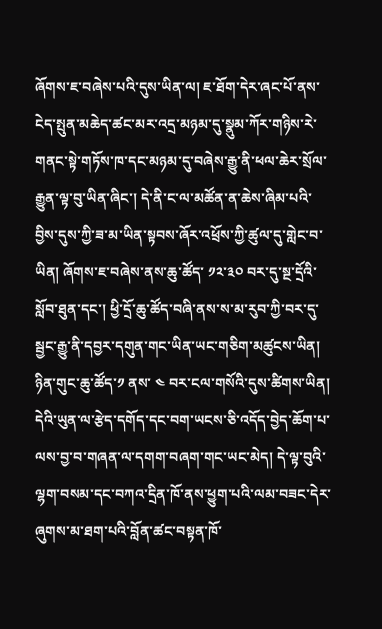ཞོགས་ཇ་བཞེས་པའི་དུས་ཡིན་ལ། ཇ་ཐོག་དེར་ཞང་པོ་ནས་ངེད་སྤུན་མཆེད་ཚང་མར་འདྲ་མཉམ་དུ་སྣུམ་ཀོར་གཉིས་རེ་གནང་སྟེ་གཏོས་ཁ་དང་མཉམ་དུ་བཞེས་རྒྱུ་ནི་ཕལ་ཆེར་སྲོལ་རྒྱུན་ལྟ་བུ་ཡིན་ཞིང་། དེ་ནི་ང་ལ་མཚོན་ན་ཆེས་ཞིམ་པའི་བྱིས་དུས་ཀྱི་ཟ་མ་ཡིན་སྟབས་ཞོར་འཕྲོས་ཀྱི་ཚུལ་དུ་གླེང་བ་ཡིན། ཞོགས་ཇ་བཞེས་ནས་ཆུ་ཚོད་ ༡༢་༣༠ བར་དུ་སྔ་དྲོའི་སློབ་ཐུན་དང་། ཕྱི་དྲོ་ཆུ་ཚོད་བཞི་ནས་ས་མ་རུབ་ཀྱི་བར་དུ་སྦྱང་རྒྱུ་ནི་དབྱར་དགུན་གང་ཡིན་ཡང་གཅིག་མཚུངས་ཡིན།   ཉིན་གུང་ཆུ་ཚོད་༡ ནས་ ༤ བར་ངལ་གསོའི་དུས་ཚིགས་ཡིན། དེའི་ཡུན་ལ་རྩེད་དགོད་དང་བག་ཡངས་ཅི་འདོད་བྱེད་ཆོག་པ་ལས་བྱ་བ་གཞན་ལ་དགག་བཞག་གང་ཡང་མེད། དེ་ལྟ་བུའི་ལྷག་བསམ་དང་བཀའ་དྲིན་ཁོ་ནས་ཕྱུག་པའི་ལམ་བཟང་དེར་ཞུགས་མ་ཐག་པའི་བློན་ཚང་བསྟན་ཁོ་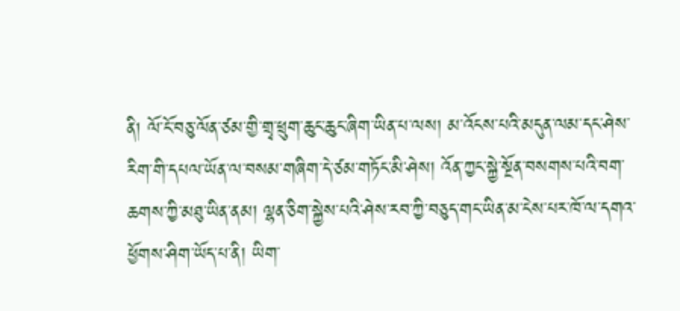ནི། ལོ་ངོ་བཅུ་ལོན་ཙམ་གྱི་གྲྭ་ཕྲུག་ཆུང་ཆུང་ཞིག་ཡིན་པ་ལས། མ་འོངས་པའི་མདུན་ལམ་དང་ཤེས་རིག་གི་དཔལ་ཡོན་ལ་བསམ་གཞིག་དེ་ཙམ་གཏོང་མི་ཤེས། འོན་ཀྱང་སྐྱེ་སྔོན་བསགས་པའི་བག་ཆགས་ཀྱི་མཐུ་ཡིན་ནམ། ལྷན་ཅིག་སྐྱེས་པའི་ཤེས་རབ་ཀྱི་བཅུད་གང་ཡིན་མ་ངེས་པར་ཁོ་ལ་དགའ་ཕྱོགས་ཤིག་ཡོད་པ་ནི། ཡིག་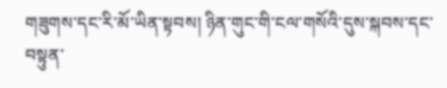གཟུགས་དང་རི་མོ་ཡིན་སྟབས། ཉིན་གུང་གི་ངལ་གསོའི་དུས་སྐབས་དང་བསྟུན་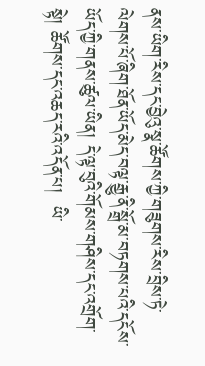ནས་ཡིག་རིས་དང་བྱེའུ་སྣ་ཚོགས་ཀྱི་གཟུགས་རིས་བྲིས་ཏེ་ལེགས་པོ་ཞིག་ཐོན་ཡོད་མེད་བལྟ་རྒྱུ་ནི་སྒྲོ་མ་བཏགས་པའི་དངོས་ཡོད་ཀྱི་གནས་ཚུལ་ཡིན། དེ་ལྟ་བུའི་གོམས་གཤིས་དང་འགྲོག་སྟེ། ཚོགས་དང་འཆད་རའི་འདོན་པ།  ཡི་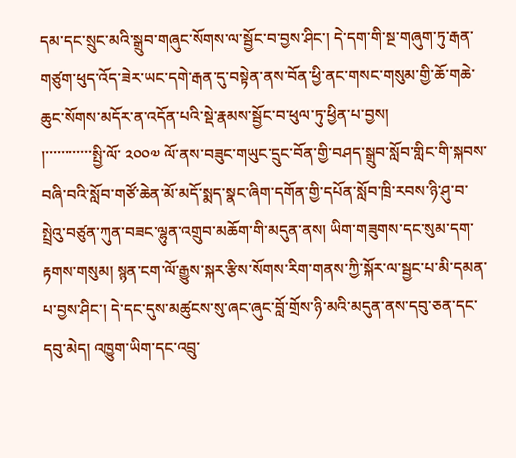དམ་དང་སྲུང་མའི་སྒྲུབ་གཞུང་སོགས་ལ་སྦྱོང་བ་བྱས་ཤིང་། དེ་དག་གི་སྔ་གཞུག་ཏུ་རྒན་གཙུག་ཕུད་འོད་ཟེར་ཡང་དགེ་རྒན་དུ་བསྟེན་ནས་བོན་ཕྱི་ནང་གསང་གསུམ་གྱི་ཆོ་གཆེ་ཆུང་སོགས་མདོར་ན་འདོན་པའི་སྡེ་རྣམས་སྦྱོང་བ་ཕུལ་ཏུ་ཕྱིན་པ་བྱས།
།་་་་་་་་་་་་སྤྱི་ལོ་ ༢༠༠༧ ལོ་ནས་བཟུང་གཡུང་དྲུང་བོན་གྱི་བཤད་སྒྲུབ་སློབ་གླིང་གི་སྐབས་བཞི་བའི་སློབ་གཙོ་ཆེན་མོ་མདོ་སྨད་སྣང་ཞིག་དགོན་གྱི་དཔོན་སློབ་ཁྲི་རབས་ཉི་ཤུ་བ་སྤྲེའུ་བཙུན་ཀུན་བཟང་ལྷུན་འགྲུབ་མཆོག་གི་མདུན་ནས། ཡིག་གཟུགས་དང་སུམ་དག་རྟགས་གསུམ། སྙན་ངག་ལོ་རྒྱུས་སྐར་རྩིས་སོགས་རིག་གནས་ཀྱི་སྐོར་ལ་སྦྱང་པ་མི་དམན་པ་བྱས་ཤིང་། དེ་དང་དུས་མཚུངས་སུ་ཞང་ཞུང་བློ་གྲོས་ཉི་མའི་མདུན་ནས་དབུ་ཅན་དང་དབུ་མེད། འཁྱུག་ཡིག་དང་འབྲུ་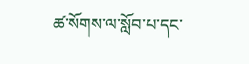ཚ་སོགས་ལ་སློབ་པ་དང་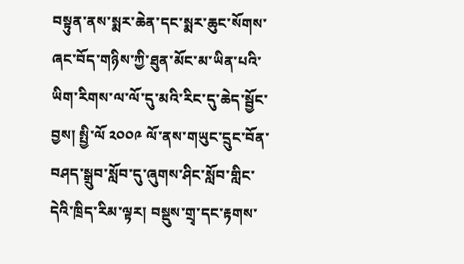བསྟུན་ནས་སྨར་ཆེན་དང་སྨར་ཆུང་སོགས་ཞང་བོད་གཉིས་ཀྱི་ཐུན་མོང་མ་ཡིན་པའི་ཡིག་རིགས་ལ་ལོ་དུ་མའི་རིང་དུ་ཆེད་སྦྱོང་བྱས། སྤྱི་ལོ ༢༠༠༩ ལོ་ནས་གཡུང་དྲུང་བོན་བཤད་སྒྲུབ་སློབ་དུ་ཞུགས་ཤིང་སློབ་གླིང་དེའི་ཁྲིད་རིམ་ལྟར། བསྡུས་གྲྭ་དང་རྟགས་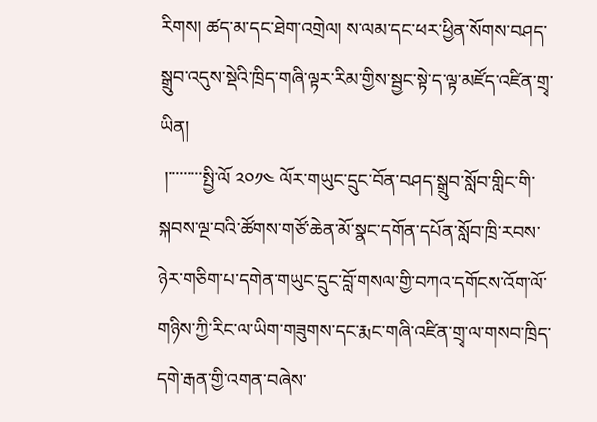རིགས། ཚད་མ་དང་ཐེག་འགྲེལ། ས་ལམ་དང་ཕར་ཕྱིན་སོགས་བཤད་སྒྲུབ་འདུས་སྡེའི་ཁྲིད་གཞི་ལྟར་རིམ་གྱིས་སྦྱང་སྟེ་ད་ལྟ་མཛོད་འཛིན་གྲྭ་ཡིན།
 །་་་་་་་་་སྤྱི་ལོ ༢༠༡༤ ལོར་གཡུང་དྲུང་བོན་བཤད་སྒྲུབ་སློབ་གླིང་གི་སྐབས་ལྔ་བའི་ཚོགས་གཙོ་ཆེན་མོ་སྣང་དགོན་དཔོན་སློབ་ཁྲི་རབས་ཉེར་གཅིག་པ་དགེན་གཡུང་དྲུང་བློ་གསལ་གྱི་བཀའ་དགོངས་འོག་ལོ་གཉིས་ཀྱི་རིང་ལ་ཡིག་གཟུགས་དང་རྨང་གཞི་འཛིན་གྲྭ་ལ་གསབ་ཁྲིད་དགེ་རྒན་གྱི་འགན་བཞེས་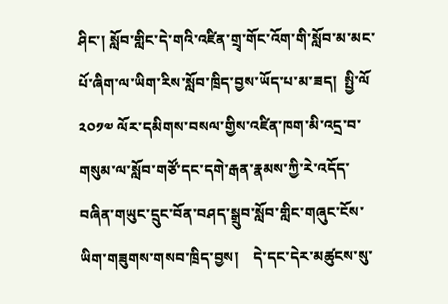ཤིང་། སློབ་གླིང་དེ་གའི་འཛིན་གྲྭ་གོང་འོག་གི་སློབ་མ་མང་པོ་ཞིག་ལ་ཡིག་རིས་སློབ་ཁྲིད་བྱས་ཡོད་པ་མ་ཟད།  སྤྱི་ལོ ༢༠༡༧ ལོར་དམིགས་བསལ་གྱིས་འཛིན་ཁག་མི་འདྲ་བ་གསུམ་ལ་སློབ་གཙོ་དང་དགེ་རྒན་རྣམས་ཀྱི་རེ་འདོད་བཞིན་གཡུང་དྲུང་བོན་བཤད་སྒྲུབ་སློབ་གླིང་གཞུང་ངོས་ཡིག་གཟུགས་གསབ་ཁྲིད་བྱས།    དེ་དང་དེར་མཚུངས་སུ་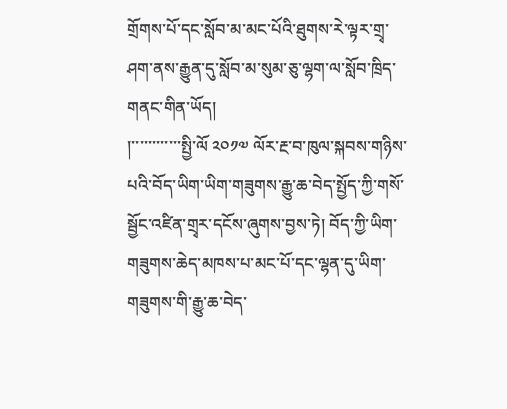གྲོགས་པོ་དང་སློབ་མ་མང་པོའི་ཐུགས་རེ་ལྟར་གྲྭ་ཤག་ནས་རྒྱུན་དུ་སློབ་མ་སུམ་ཅུ་ལྷག་ལ་སློབ་ཁྲིད་གནང་གིན་ཡོད།
།་་་་་་་་་་་་སྤྱི་ལོ ༢༠༡༧ ལོར་རྔ་བ་ཁུལ་སྐབས་གཉིས་པའི་བོད་ཡིག་ཡིག་གཟུགས་རྒྱུ་ཆ་བེད་སྤྱོད་ཀྱི་གསོ་སྦྱོང་འཛིན་གྲྭར་དངོས་ཞུགས་བྱས་ཏེ། བོད་ཀྱི་ཡིག་གཟུགས་ཆེད་མཁས་པ་མང་པོ་དང་ལྷན་དུ་ཡིག་གཟུགས་གི་རྒྱུ་ཆ་བེད་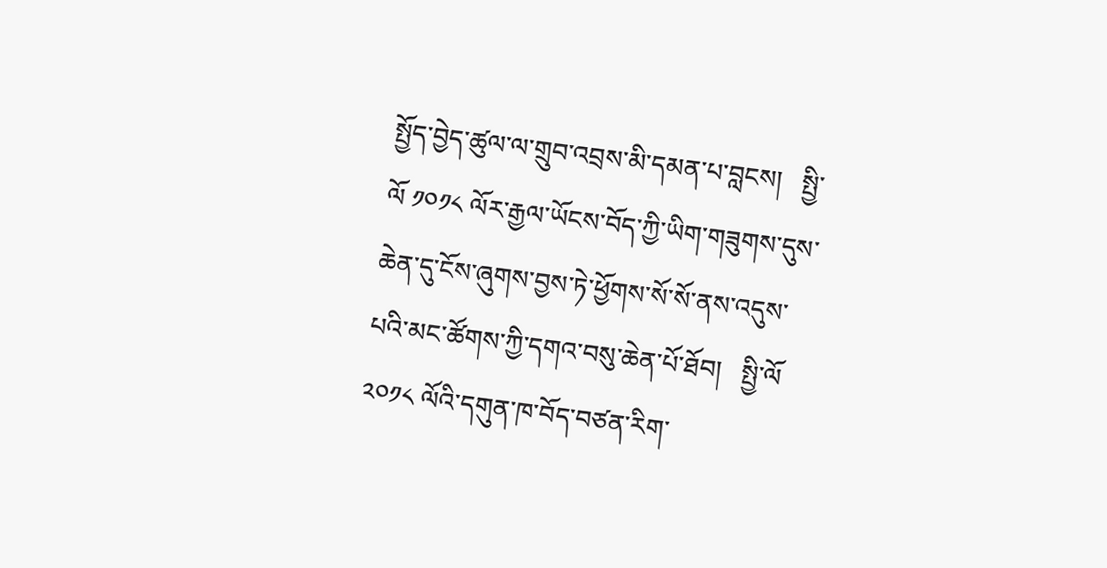སྤྱོད་བྱེད་ཚུལ་ལ་གྲུབ་འབྲས་མི་དམན་པ་བླངས།   སྤྱི་ལོ ༡༠༡༨ ལོར་རྒྱལ་ཡོངས་བོད་ཀྱི་ཡིག་གཟུགས་དུས་ཆེན་དུ་ངོས་ཞུགས་བྱས་ཏེ་ཕྱོགས་སོ་སོ་ནས་འདུས་པའི་མང་ཚོགས་ཀྱི་དགའ་བསུ་ཆེན་པོ་ཐོབ།   སྤྱི་ལོ ༢༠༡༨ ལོའི་དགུན་ཁ་བོད་བཙན་རིག་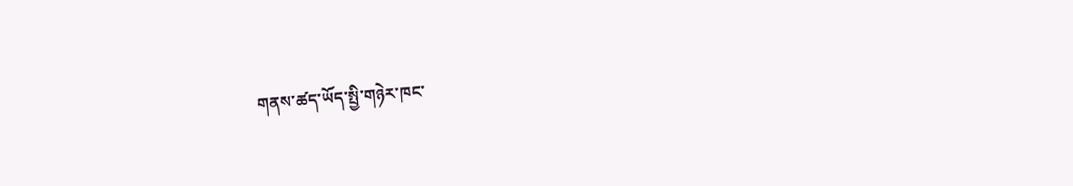གནས་ཚད་ཡོད་སྤྱི་གཉེར་ཁང་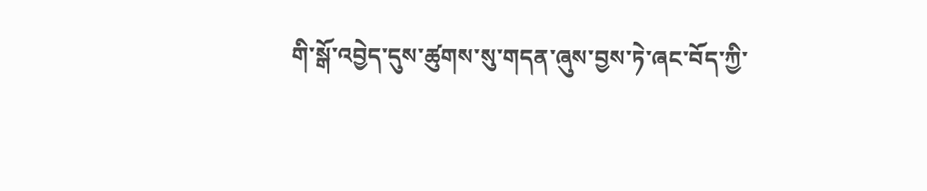གི་སྒོ་འབྱེད་དུས་ཚུགས་སུ་གདན་ཞུས་བྱས་ཏེ་ཞང་བོད་ཀྱི་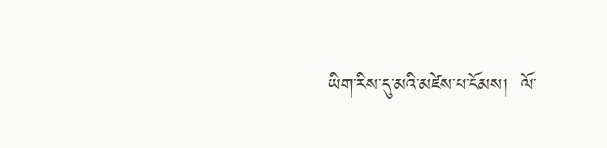ཡིག་རིས་དུ་མའི་མཛེས་པ་ངོམས།  ལོ་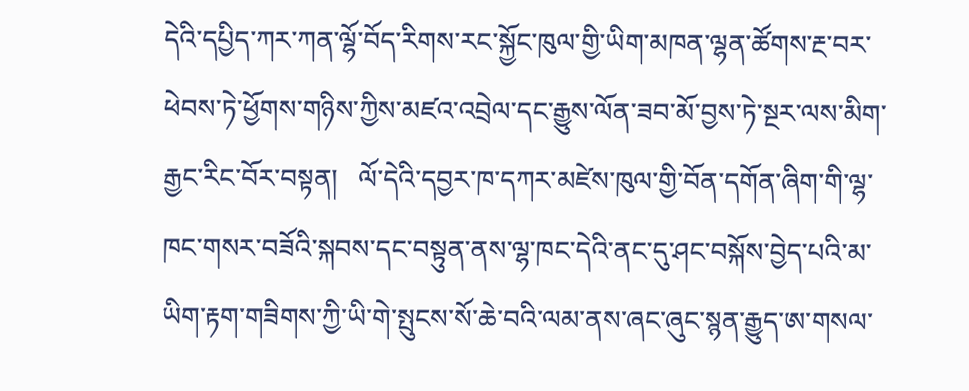དེའི་དཔྱིད་ཀར་ཀན་ལྷོ་བོད་རིགས་རང་སྐྱོང་ཁུལ་གྱི་ཡིག་མཁན་ལྷན་ཚོགས་རྔ་བར་ཕེབས་ཏེ་ཕྱོགས་གཉིས་ཀྱིས་མཛའ་འབྲེལ་དང་རྒྱུས་ལོན་ཟབ་མོ་བྱས་ཏེ་སྔར་ལས་མིག་རྒྱང་རིང་བོར་བསྟན།   ལོ་དེའི་དབྱར་ཁ་དཀར་མཛེས་ཁུལ་གྱི་བོན་དགོན་ཞིག་གི་ལྷ་ཁང་གསར་བཟོའི་སྐབས་དང་བསྟུན་ནས་ལྷ་ཁང་དེའི་ནང་དུ་ཤང་བསྐོས་བྱེད་པའི་མ་ཡིག་རྟག་གཟིགས་ཀྱི་ཡི་གེ་སྤུངས་སོ་ཆེ་བའི་ལམ་ནས་ཞང་ཞུང་སྙན་རྒྱུད་ཨ་གསལ་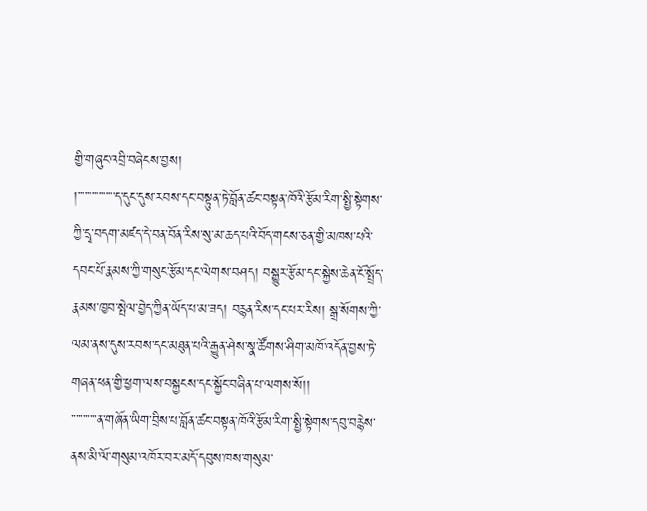གྱི་གཞུང་འབྲི་བཞེངས་བྱས།
།་་་་་་་་་་་་་་་་ད་དུང་དུས་རབས་དང་བསྟུན་ཏེ་བློན་ཚང་བསྟན་ཁོའི་རྩོམ་རིག་སྤྱི་སྟེགས་ཀྱི་དྲྭ་བདག་མཛད་དེ་བན་བོན་རིས་སུ་མ་ཆད་པའི་བོད་གངས་ཅན་གྱི་མཁས་པའི་དབང་པོ་རྣམས་ཀྱི་གསུང་རྩོམ་དང་ལེགས་བཤད། བསྒྱུར་རྩོམ་དང་སྐྱེས་ཆེན་ངོ་སྤྲོད་རྣམས་ཁྱབ་སྤེལ་བྱེད་ཀྱིན་ཡོད་པ་མ་ཟད། བརྙན་རིས་དང་པར་རིས། སྒྲ་སོགས་ཀྱི་ལམ་ནས་དུས་རབས་དང་མཐུན་པའི་རྒྱུན་ཤེས་སྣ་ཚོགས་ཤིག་མཁོ་འདོན་བྱས་ཏེ་གཞན་ཕན་གྱི་ཕྱག་ལས་བསྐྱངས་དང་སྐྱོང་བཞིན་པ་ལགས་སོ།།
་་་་་་་་་་་ན་གཞོན་ཡིག་བྲིས་པ་བློན་ཚང་བསྟན་ཁོའི་རྩོམ་རིག་སྤྱི་སྟེགས་དབུ་བརྙེས་ནས་མི་ལོ་གསུམ་འཁོར་བར་མདོ་དབུས་ཁས་གསུམ་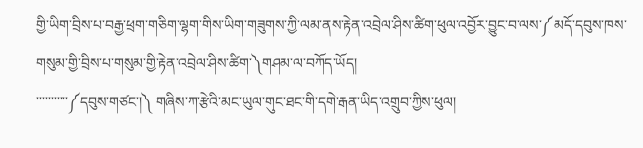གྱི་ཡིག་བྲིས་པ་བརྒྱ་ཕྲག་གཅིག་ལྷག་གིས་ཡིག་གཟུགས་ཀྱི་ལམ་ནས་རྟེན་འབྲེལ་ཤིས་ཚིག་ཕུལ་འབྱོར་བྱུང་བ་ལས་༼མདོ་དབུས་ཁས་གསུམ་གྱི་བྲིས་པ་གསུམ་གྱི་རྟེན་འབྲེལ་ཤིས་ཚིག་༽གཤམ་ལ་བཀོད་ཡོད།
་་་་་་་་་་་༼དབུས་གཙང་།༽ གཞིས་ཀ་རྩེའི་མང་ཡུལ་གུང་ཐང་གི་དགེ་རྒན་ཡིད་འགྲུབ་ཀྱིས་ཕུལ།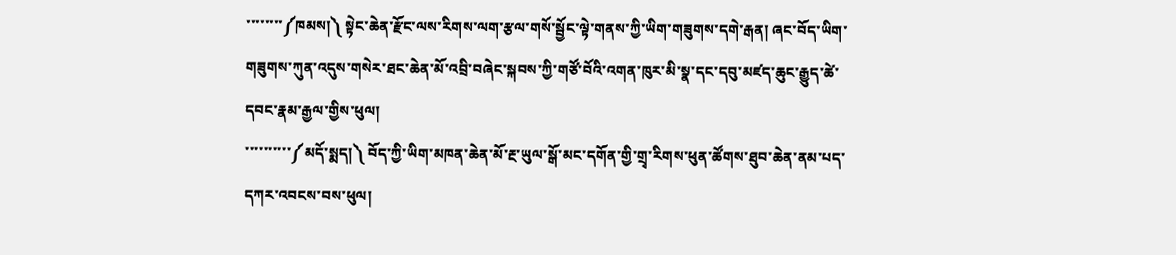་་་་་་་་༼ཁམས།༽ སྟེང་ཆེན་རྫོང་ལས་རིགས་ལག་རྩལ་གསོ་སྦྱོང་ལྟེ་གནས་ཀྱི་ཡིག་གཟུགས་དགེ་རྒན། ཞང་བོད་ཡིག་གཟུགས་ཀུན་འདུས་གསེར་ཐང་ཆེན་མོ་འབྲི་བཞེང་སྐབས་ཀྱི་གཙོ་བོའི་འགན་ཁུར་མི་སྣ་དང་དབུ་མཛད་ཆུང་རྒྱུད་ཚེ་དབང་རྣམ་རྒྱལ་གྱིས་ཕུལ།
་་་་་་་་་་༼མདོ་སྨད།༽ བོད་ཀྱི་ཡིག་མཁན་ཆེན་མོ་རྔ་ཡུལ་སྒོ་མང་དགོན་གྱི་གྲྭ་རིགས་ཕུན་ཚོགས་ཐུབ་ཆེན་ནམ་པད་དཀར་འབངས་བས་ཕུལ།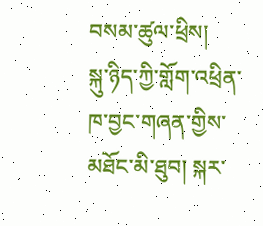བསམ་ཚུལ་ཕྲིས།
སྐུ་ཉིད་ཀྱི་གློག་འཕྲིན་ཁ་བྱང་གཞན་གྱིས་མཐོང་མི་ཐུབ། སྐར་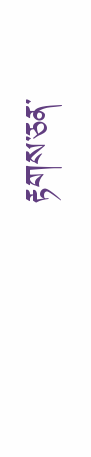རྟགས་ཅན་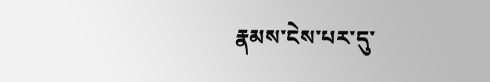རྣམས་ངེས་པར་དུ་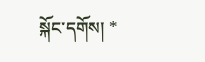སྐོང་དགོས། *